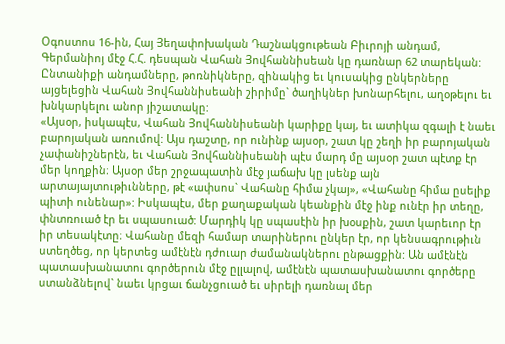Օգոստոս 16-ին, Հայ Յեղափոխական Դաշնակցութեան Բիւրոյի անդամ, Գերմանիոյ մէջ Հ.Հ. դեսպան Վահան Յովհաննիսեան կը դառնար 62 տարեկան:
Ընտանիքի անդամները, թոռնիկները, զինակից եւ կուսակից ընկերները այցելեցին Վահան Յովհաննիսեանի շիրիմը` ծաղիկներ խոնարհելու, աղօթելու եւ խնկարկելու անոր յիշատակը:
«Այսօր, իսկապէս, Վահան Յովհաննիսեանի կարիքը կայ, եւ ատիկա զգալի է նաեւ բարոյական առումով: Այս դաշտը, որ ունինք այսօր, շատ կը շեղի իր բարոյական չափանիշներէն, եւ Վահան Յովհաննիսեանի պէս մարդ մը այսօր շատ պէտք էր մեր կողքին։ Այսօր մեր շրջապատին մէջ յաճախ կը լսենք այն արտայայտութիւնները, թէ «ափսոս` Վահանը հիմա չկայ», «Վահանը հիմա ըսելիք պիտի ունենար»: Իսկապէս, մեր քաղաքական կեանքին մէջ ինք ունէր իր տեղը, փնտռուած էր եւ սպասուած: Մարդիկ կը սպասէին իր խօսքին, շատ կարեւոր էր իր տեսակէտը։ Վահանը մեզի համար տարիներու ընկեր էր, որ կենսագրութիւն ստեղծեց, որ կերտեց ամէնէն դժուար ժամանակներու ընթացքին: Ան ամէնէն պատասխանատու գործերուն մէջ ըլլալով, ամէնէն պատասխանատու գործերը ստանձնելով` նաեւ կրցաւ ճանչցուած եւ սիրելի դառնալ մեր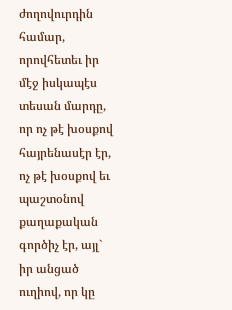ժողովուրդին համար, որովհետեւ իր մէջ իսկապէս տեսան մարդը, որ ոչ թէ խօսքով հայրենասէր էր, ոչ թէ խօսքով եւ պաշտօնով քաղաքական գործիչ էր, այլ` իր անցած ուղիով, որ կը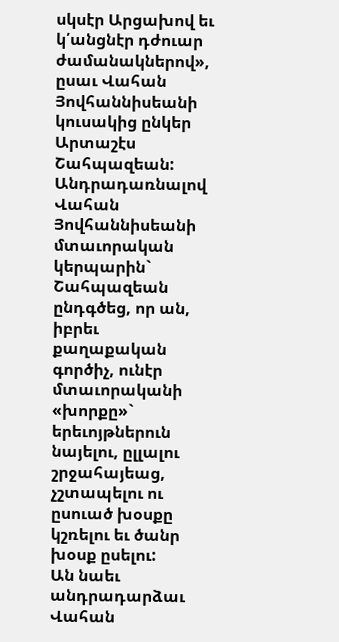սկսէր Արցախով եւ կ՛անցնէր դժուար ժամանակներով», ըսաւ Վահան Յովհաննիսեանի կուսակից ընկեր Արտաշէս Շահպազեան:
Անդրադառնալով Վահան Յովհաննիսեանի մտաւորական կերպարին` Շահպազեան ընդգծեց, որ ան, իբրեւ քաղաքական գործիչ, ունէր մտաւորականի «խորքը»` երեւոյթներուն նայելու, ըլլալու շրջահայեաց, չշտապելու ու ըսուած խօսքը կշռելու եւ ծանր խօսք ըսելու:
Ան նաեւ անդրադարձաւ Վահան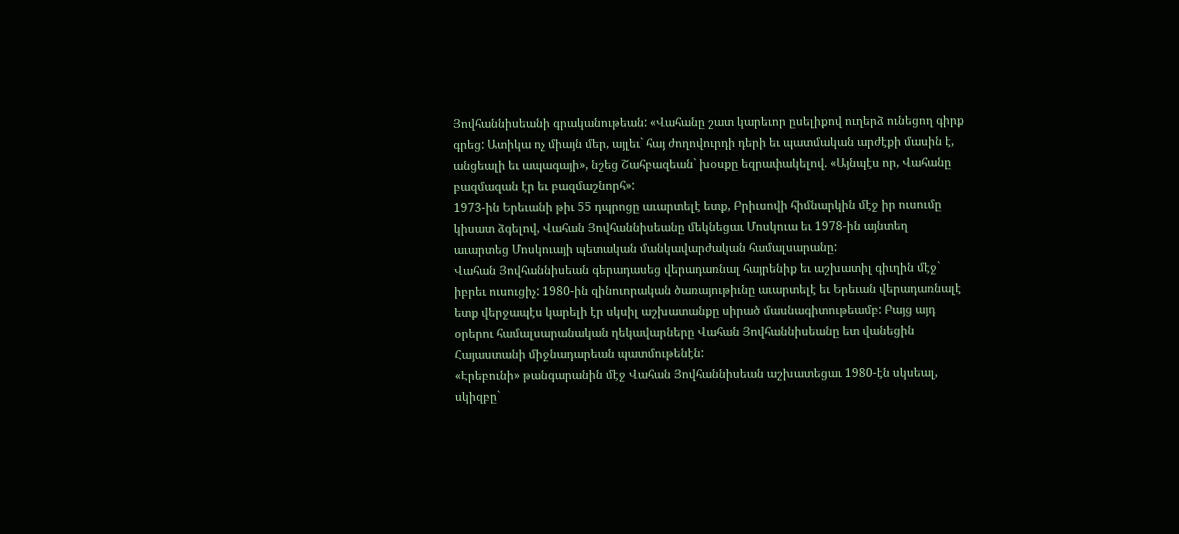Յովհաննիսեանի գրականութեան: «Վահանը շատ կարեւոր ըսելիքով ուղերձ ունեցող գիրք գրեց: Ատիկա ոչ միայն մեր, այլեւ` հայ ժողովուրդի դերի եւ պատմական արժէքի մասին է, անցեալի եւ ապագայի», նշեց Շահբազեան` խօսքը եզրափակելով. «Այնպէս որ, Վահանը բազմազան էր եւ բազմաշնորհ»:
1973-ին Երեւանի թիւ 55 դպրոցը աւարտելէ ետք, Բրիւսովի հիմնարկին մէջ իր ուսումը կիսատ ձգելով, Վահան Յովհաննիսեանը մեկնեցաւ Մոսկուա եւ 1978-ին այնտեղ աւարտեց Մոսկուայի պետական մանկավարժական համալսարանը:
Վահան Յովհաննիսեան գերադասեց վերադառնալ հայրենիք եւ աշխատիլ գիւղին մէջ` իբրեւ ուսուցիչ: 1980-ին զինուորական ծառայութիւնը աւարտելէ եւ Երեւան վերադառնալէ ետք վերջապէս կարելի էր սկսիլ աշխատանքը սիրած մասնագիտութեամբ: Բայց այդ օրերու համալսարանական ղեկավարները Վահան Յովհաննիսեանը ետ վանեցին Հայաստանի միջնադարեան պատմութենէն:
«Էրեբունի» թանգարանին մէջ Վահան Յովհաննիսեան աշխատեցաւ 1980-էն սկսեալ, սկիզբը`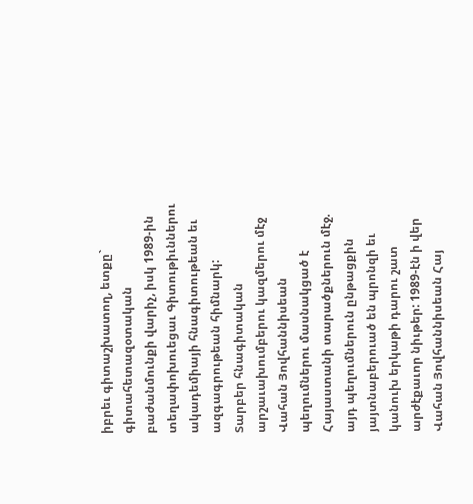իբրեւ գիտաշխատող, ետքը` գիտահետազօտական բաժանմունքի վարիչ, իսկ 1989-ին տեղափոխուեցաւ Գիտութիւններու ակադեմիայի հնագիտութեան եւ ազգագրութեան հիմնարկ:
Տարբեր հնագիտական արշաւախումբերու կազմերու մէջ Վահան Յովհաննիսեան պեղումներու մասնակցած է Հայաստանի տարածքներուն մէջ. այդ պեղումներուն ընթացքին յայտնաբերուած են պրոնզի եւ կանուխ երկաթի դարու շատ արժէքաւոր նիւթեր: 1989-էն ի վեր Վահան Յովհաննիսեան Հայ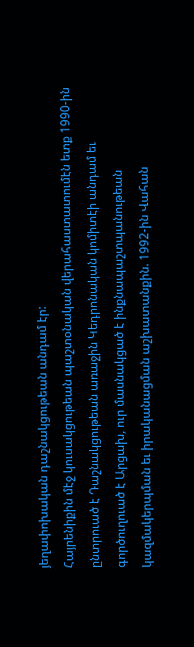յեղափոխական դաշնակցութեան անդամ էր:
Հայրենիքին մէջ կուսակցութեան պաշտօնական վերահաստատումէն ետք 1990-ին ընտրուած է Դաշնակցութեան առաջին Կեդրոնական կոմիտէի անդամ եւ գործուղուած է Արցախ, ուր մասնակցած է ինքնապաշտպանութեան կազմակերպման եւ իրականացման աշխատանքին. 1992-ին Վահան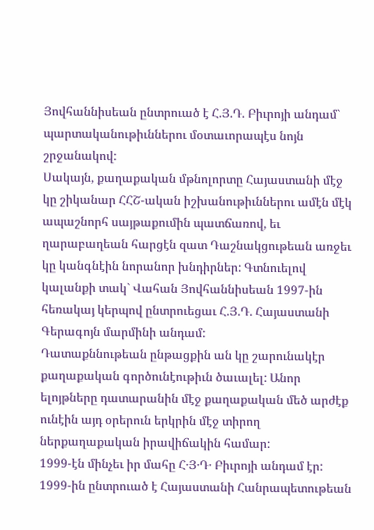Յովհաննիսեան ընտրուած է Հ.Յ.Դ. Բիւրոյի անդամ` պարտականութիւններու մօտաւորապէս նոյն շրջանակով:
Սակայն, քաղաքական մթնոլորտը Հայաստանի մէջ կը շիկանար ՀՀՇ-ական իշխանութիւններու ամէն մէկ ապաշնորհ սայթաքումին պատճառով, եւ ղարաբաղեան հարցէն զատ Դաշնակցութեան առջեւ կը կանգնէին նորանոր խնդիրներ: Գտնուելով կալանքի տակ` Վահան Յովհաննիսեան 1997-ին հեռակայ կերպով ընտրուեցաւ Հ.Յ.Դ. Հայաստանի Գերագոյն մարմինի անդամ:
Դատաքննութեան ընթացքին ան կը շարունակէր քաղաքական գործունէութիւն ծաւալել: Անոր ելոյթները դատարանին մէջ քաղաքական մեծ արժէք ունէին այդ օրերուն երկրին մէջ տիրող ներքաղաքական իրավիճակին համար:
1999-էն մինչեւ իր մահը Հ․Յ․Դ․ Բիւրոյի անդամ էր:
1999-ին ընտրուած է Հայաստանի Հանրապետութեան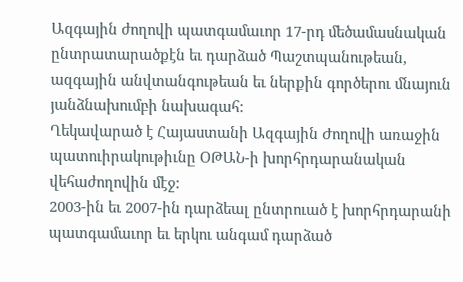Ազգային ժողովի պատգամաւոր 17-րդ մեծամասնական ընտրատարածքէն եւ դարձած Պաշտպանութեան, ազգային անվտանգութեան եւ ներքին գործերու մնայուն յանձնախումբի նախագահ:
Ղեկավարած է Հայաստանի Ազգային Ժողովի առաջին պատուիրակութիւնը ՕԹԱՆ-ի խորհրդարանական վեհաժողովին մէջ:
2003-ին եւ 2007-ին դարձեալ ընտրուած է խորհրդարանի պատգամաւոր եւ երկու անգամ դարձած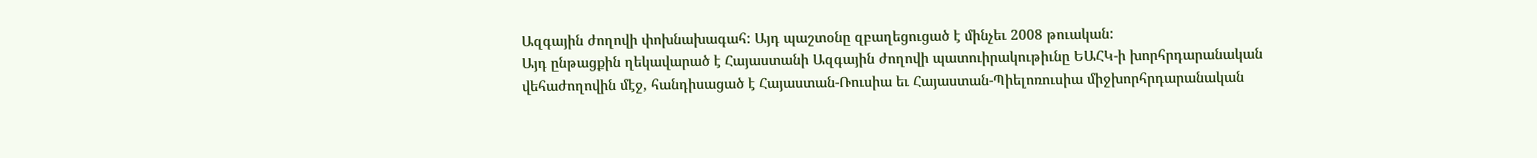Ազգային ժողովի փոխնախագահ: Այդ պաշտօնը զբաղեցուցած է մինչեւ 2008 թուական:
Այդ ընթացքին ղեկավարած է Հայաստանի Ազգային ժողովի պատուիրակութիւնը ԵԱՀԿ-ի խորհրդարանական վեհաժողովին մէջ, հանդիսացած է Հայաստան-Ռուսիա եւ Հայաստան-Պիելոռուսիա միջխորհրդարանական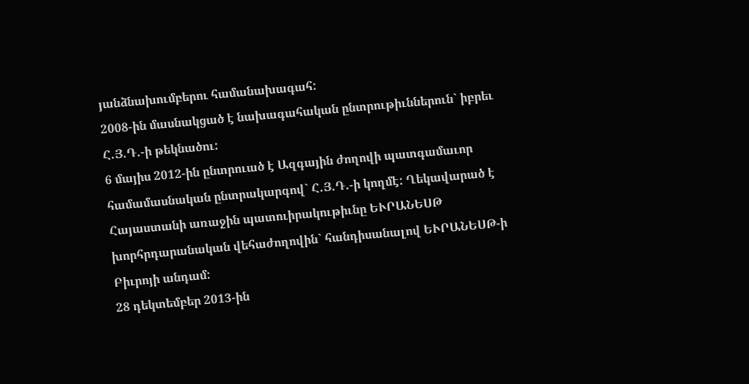յանձնախումբերու համանախագահ:
2008-ին մասնակցած է նախագահական ընտրութիւններուն` իբրեւ Հ.Յ.Դ.-ի թեկնածու:
6 մայիս 2012-ին ընտրուած է Ազգային ժողովի պատգամաւոր համամասնական ընտրակարգով` Հ.Յ.Դ.-ի կողմէ: Ղեկավարած է Հայաստանի առաջին պատուիրակութիւնը ԵՒՐԱՆԵՍԹ խորհրդարանական վեհաժողովին` հանդիսանալով ԵՒՐԱՆԵՍԹ-ի Բիւրոյի անդամ:
28 դեկտեմբեր 2013-ին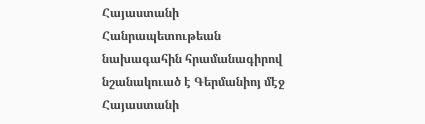Հայաստանի Հանրապետութեան նախագահին հրամանագիրով նշանակուած է Գերմանիոյ մէջ Հայաստանի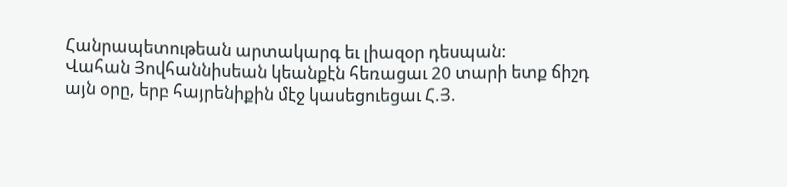Հանրապետութեան արտակարգ եւ լիազօր դեսպան:
Վահան Յովհաննիսեան կեանքէն հեռացաւ 20 տարի ետք ճիշդ այն օրը, երբ հայրենիքին մէջ կասեցուեցաւ Հ.Յ.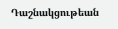Դաշնակցութեան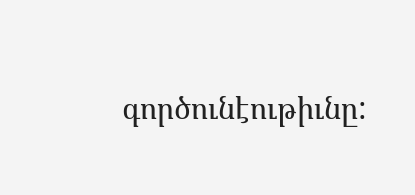գործունէութիւնը: